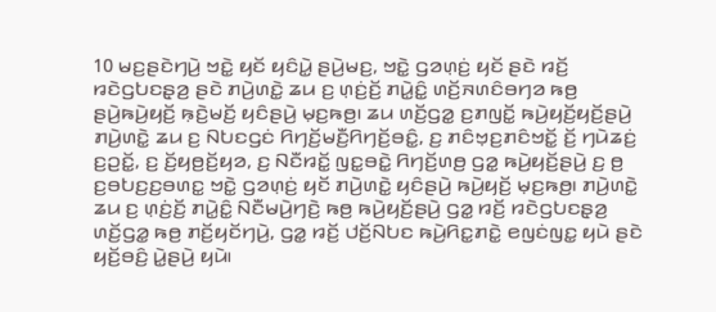10 ꤗꤢ꤬ꤔꤢꤧꤚꤣꤧ꤬ ꤠꤢꤧ꤭ ꤟꤢꤩ ꤟꤢꤨꤣꤧ꤭ ꤔꤣꤧ꤬ꤗꤢ꤬, ꤠꤢꤧ꤭ ꤞꤤꤛ꤫ꤢꤦ꤬ ꤟꤢꤩ ꤔꤢꤧ ꤙꤢꤩ꤬ ꤙꤢꤧꤞꤝꤢꤔ꤫ꤤ꤬ ꤔꤢꤧ ꤊꤣꤧ꤬ꤛꤢꤧ꤭ ꤘꤣ ꤢ꤬ ꤛ꤫ꤢꤦ꤬ꤢꤩ꤬ ꤊꤣꤧ꤭ꤢꤨ꤭ ꤛꤢꤩ꤬ꤏꤛꤢꤨꤋꤚꤤ ꤒꤥ꤬ ꤔꤣꤧ꤬ꤒꤣꤧ꤬ꤟꤢꤩ꤬ ꤒ꤫ꤢꤧ꤬ꤗꤢꤩ꤬ ꤟꤢꤨꤔꤣꤧ꤬ ꤗ꤫ꤢ꤬ꤒꤥ꤬꤯ ꤘꤣ ꤛꤢꤩ꤬ꤞꤤ꤭ ꤢ꤬ꤊꤜꤢꤩ꤭ ꤒꤣꤧ꤬ꤟꤢꤩ꤬ꤟꤢꤩ꤬ꤔꤣꤧ꤬ ꤊꤣꤧ꤬ꤛꤢꤧ꤭ ꤘꤣ ꤢ꤬ ꤡꤝꤢꤞꤢꤦ ꤖꤚꤢꤩ꤬ꤗꤢꤪ꤬ꤖꤚꤢꤩ꤬ꤋꤢꤨ꤭, ꤢ꤬ ꤊꤢꤨꤠ꤫ꤢ꤬ꤊꤢꤨꤠꤢꤩ꤭ ꤢꤩ꤬ ꤚꤣꤧꤘꤢꤦ꤬ ꤢ꤬ꤑꤢꤩ꤭, ꤢ꤬ ꤢꤩ꤬ꤟꤥ꤬ꤢꤩ꤬ꤟꤤ, ꤢ꤬ ꤡꤢꤪꤙꤢꤩ꤭ ꤜꤢ꤭ꤋꤢꤧ꤭ ꤖꤚꤢꤩ꤬ꤛꤥ꤬ ꤞꤤ꤭ ꤒꤣꤧ꤬ꤟꤢꤩ꤬ꤔꤣꤧ꤬ ꤢ꤬ ꤥ꤬ ꤢ꤬ꤋꤝꤢ꤬ꤢ꤬ꤋꤛꤢ꤭ ꤠꤢꤧ꤭ ꤞꤤꤛ꤫ꤢꤦ꤬ ꤟꤢꤩ ꤊꤣꤧ꤬ꤛꤢꤧ꤭ ꤟꤢꤨꤔꤣꤧ꤬ ꤒꤣꤧ꤬ꤟꤢꤩ꤬ ꤗ꤫ꤢ꤬ꤒꤥ꤬꤯ ꤊꤣꤧ꤬ꤛꤢꤧ꤭ ꤘꤣ ꤢ꤬ ꤛ꤫ꤢꤦ꤬ꤢꤩ꤬ ꤊꤣꤧ꤭ꤢꤨ꤭ ꤡꤢꤪꤗꤣꤧ꤬ꤚꤢꤧ꤬ ꤒꤥ꤬ ꤒꤣꤧ꤬ꤟꤢꤩ꤬ꤔꤣꤧ꤬ ꤞꤤ꤭ ꤙꤢꤩ꤬ ꤙꤢꤧꤞꤝꤢꤔ꤫ꤤ꤬ ꤛꤢꤩ꤬ꤞꤤ꤭ ꤒꤥ꤬ ꤊꤢꤩ꤬ꤟꤢꤩꤚꤣꤧ꤬, ꤞꤤ꤭ ꤙꤢꤩ꤬ ꤓꤢꤩ꤬ꤡꤝꤢ ꤒꤣꤧ꤬ꤖꤢ꤭ꤊꤢꤧ꤭ ꤕꤜꤢꤦꤜꤢ꤭ ꤟꤣꤧ ꤔꤢꤧ ꤟꤢꤩ꤬ꤋꤢꤨ꤬ ꤣꤧ꤭ꤔꤣꤧ꤬ ꤟꤣꤧ꤯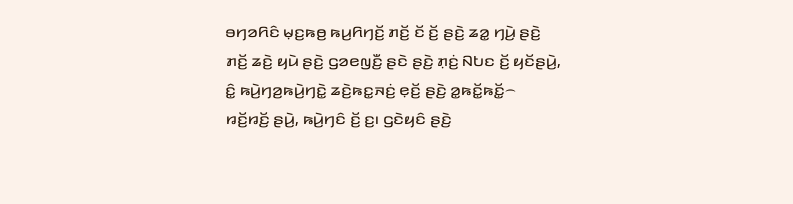ꤋꤚꤤꤖꤢꤨ ꤗ꤫ꤢ꤬ꤒꤥ꤬ ꤒꤣ꤬ꤖꤚꤢꤩ꤬ ꤊꤢꤩ꤬ ꤢꤩ ꤢꤩ꤬ ꤔꤢꤧ꤬ ꤘꤤ꤭ ꤚꤣꤧ꤬ ꤔꤢꤧ꤬ ꤊꤢꤩ꤬ ꤘꤢꤧ꤬ ꤟꤣꤧ ꤔꤢꤧ꤬ ꤞꤤꤕꤜꤢꤪ꤬ ꤔꤢꤧ ꤔꤢꤧ꤬ ꤊ꤫ꤢꤦ꤬ ꤡꤝꤢ ꤢꤩ꤬ ꤟꤢꤩꤔꤣꤧ꤬, ꤢꤨ꤭ ꤒꤣꤧ꤬ꤚꤤ꤬ꤒꤣꤧ꤬ꤚꤢꤧ꤭ ꤘꤢꤧ꤬ꤒꤢ꤭ꤏꤢꤦ꤬ ꤕ꤫ꤢꤩ꤬ ꤔꤢꤧ꤬ ꤤ꤭ꤒꤢꤩ꤭ꤒꤢꤩ꤭꤮ ꤙꤢꤩ꤬ꤙꤢꤩ꤬ ꤔꤣꤧ꤬, ꤒꤣꤧ꤬ꤚꤢꤨ ꤢꤩ꤬ ꤢ꤬꤯ ꤞꤢꤧꤟꤢꤨ ꤔꤢꤧ꤬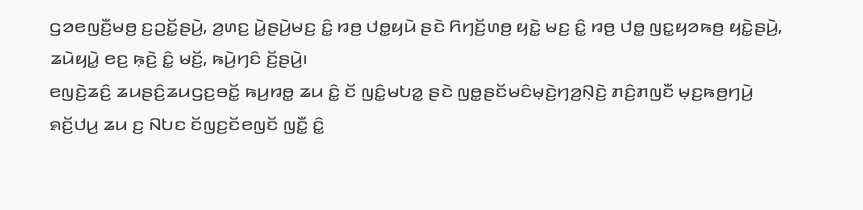ꤞꤤꤕꤜꤢꤪ꤬ꤗꤥ꤬ ꤢ꤬ꤑꤢꤩ꤭ꤔꤣꤧ꤬, ꤤ꤬ꤛꤢ꤬ ꤣꤧ꤭ꤔꤣꤧ꤬ꤗꤢ꤬ ꤢꤨ꤭ ꤙꤥ꤬ ꤓꤥ꤭ꤟꤣꤧ ꤔꤢꤧ ꤖꤚꤢꤩ꤬ꤛꤥ꤬ ꤟꤢꤧ꤭ ꤗꤢ꤬ ꤢꤨ꤭ ꤙꤥ꤬ ꤓꤥ꤭ ꤜꤢ꤭ꤟꤤꤒꤥ꤬ ꤟꤢꤧ꤭ꤔꤣꤧ꤬, ꤘꤣꤧꤟꤣꤧ꤭ ꤕꤢ꤬ ꤒ꤫ꤢꤧ꤬ ꤢꤨ꤭ ꤗꤢꤩ꤬, ꤒꤣꤧ꤬ꤚꤢꤨ ꤢꤩ꤬ꤔꤣꤧ꤬꤯
ꤕꤜꤢꤧ꤬ꤘꤢꤨ꤬ ꤘꤣꤔꤢꤨ꤬ꤘꤣꤞꤢ꤬ꤋꤢꤩ꤭ ꤒꤣ꤬ꤙꤥ꤭ ꤘꤣ ꤢꤨ꤭ ꤢꤩ ꤜꤢꤨ꤭ꤗꤝꤤ꤭ ꤔꤢꤧ ꤜꤥ꤭ꤔꤢꤩꤗꤢꤨꤗ꤫ꤢꤧ꤬ꤚꤤ꤬ꤡ꤫ꤢꤧ꤬ ꤊꤢꤨ꤬ꤊꤜꤢꤪ ꤗ꤫ꤢ꤬ꤒꤥ꤬ꤚꤣꤧ꤬ ꤎꤢꤩ꤬ꤓꤣ꤬ ꤘꤣ ꤢ꤬ ꤡꤝꤢ ꤢꤩꤜꤢ꤬ꤢꤩꤕꤜꤢꤩ ꤜꤢꤪ꤭ ꤢꤨ꤭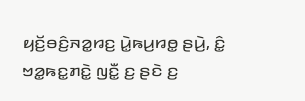ꤟꤢꤩ꤬ꤋꤢꤨ꤬ꤏꤤ꤭ꤙꤢ꤬ ꤣꤧ꤭ꤒꤣ꤬ꤙꤥ꤭ ꤔꤣꤧ꤬, ꤢꤨ꤭ ꤠꤤ꤭ꤒꤢ꤭ꤊꤢꤧ꤭ ꤜꤢꤪ꤭ ꤢ꤬ ꤔꤢꤧ ꤢ꤬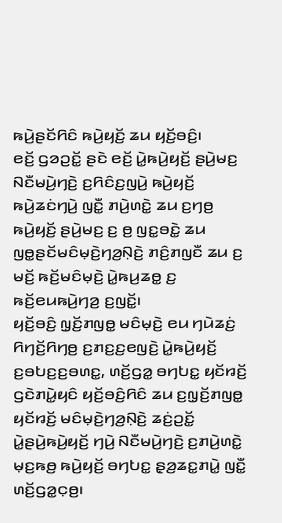ꤒꤣꤧ꤬ꤔꤢꤩꤖꤢꤨ ꤒꤣꤧ꤬ꤟꤢꤩ꤬ ꤘꤣ ꤟꤢꤩ꤬ꤋꤢꤨ꤬꤯
ꤕꤢꤩ꤬ ꤞꤤꤑꤢꤩ꤭ ꤔꤢꤧ ꤕꤢꤩ꤬ ꤣꤧ꤭ꤒꤣꤧ꤬ꤟꤢꤩ꤬ ꤔꤣꤧ꤬ꤗꤢ꤬ ꤡꤢꤪꤗꤣꤧ꤬ꤚꤢꤧ꤬ ꤢ꤬ꤖꤢꤨꤢ꤬ꤜꤣꤧ꤬ ꤒꤣꤧ꤬ꤟꤢꤩ꤬ ꤒꤣꤧ꤬ꤘꤢꤦꤚꤣꤧ꤬ ꤜꤢꤪ꤭ ꤊꤣꤧ꤬ꤛꤢꤧ꤭ ꤘꤣ ꤢ꤬ꤚꤥ꤬ ꤒꤣꤧ꤬ꤟꤢꤩ꤬ ꤔꤣꤧ꤬ꤗꤢ꤬ ꤢ꤬ ꤥ꤬ ꤜꤢ꤭ꤋꤢꤧ꤭ ꤘꤣ ꤜꤥ꤭ꤔꤢꤩꤗꤢꤨꤗ꤫ꤢꤧ꤬ꤚꤤ꤬ꤡ꤫ꤢꤧ꤬ ꤊꤢꤨ꤬ꤊꤜꤢꤪ ꤘꤣ ꤢ꤬ ꤗꤢꤩ꤬ ꤒꤢꤩ꤬ꤗꤢꤨꤗ꤫ꤢꤧ꤬ ꤣꤧ꤭ꤒꤣ꤬ꤘꤥ꤭ ꤢ꤬ ꤒꤢꤩ꤬ꤕꤣꤒꤣꤧ꤬ꤚꤤ꤬ ꤢ꤬ꤜꤢꤩ꤭꤯
ꤟꤢꤩ꤬ꤋꤢꤨ꤬ ꤜ꤫ꤢꤩ꤬ꤊꤜꤥ꤭ ꤗꤢꤨꤗ꤫ꤢꤧ꤬ ꤕꤣ ꤚꤣꤧꤘꤢꤦ꤬ ꤖꤚꤢꤩ꤬ꤖꤚꤥ꤬ ꤢ꤬ꤊꤢ꤬ꤢ꤬ꤕꤜꤢꤧ꤬ ꤣꤧ꤭ꤒꤣꤧ꤬ꤟꤢꤩ꤬ ꤢ꤬ꤋꤝꤢ꤬ꤢ꤬ꤋꤛꤢ꤭, ꤛꤢꤩ꤬ꤞꤤ꤭ ꤋꤚꤝꤢ꤭ ꤟꤢꤩꤙꤢꤩ꤬ ꤞꤢꤧꤊꤣꤧ꤭ꤟꤢꤨ ꤟꤢꤩ꤬ꤋꤢꤨ꤬ꤖꤢꤨ ꤘꤣ ꤢ꤬ꤜ꤫ꤢꤩ꤬ꤊꤜꤥ꤭ ꤟꤢꤩꤙꤢꤩ꤬ ꤗꤢꤨꤗ꤫ꤢꤧ꤬ꤚꤤ꤬ꤡ꤫ꤢꤧ꤬ ꤘꤢꤦ꤬ꤑꤢꤩ꤭ ꤣꤧ꤭ꤔꤣꤧ꤬ꤒꤣꤧ꤬ꤟꤢꤩ꤬ ꤚꤣꤧ꤬ ꤡꤢꤪꤗꤣꤧ꤬ꤚꤢꤧ꤬ ꤢ꤬ꤊꤣꤧ꤬ꤛꤢꤧ꤭ ꤗ꤫ꤢ꤬ꤒꤥ꤬ ꤒꤣꤧ꤬ꤟꤢꤩ꤬ ꤋꤚꤝꤢ꤭ ꤔ꤫ꤤ꤬ꤘꤢ꤭ꤊꤣꤧ꤭ ꤜꤢꤪ꤭ ꤛꤢꤩ꤬ꤞꤤ꤭ꤍ꤫ꤥ꤬꤯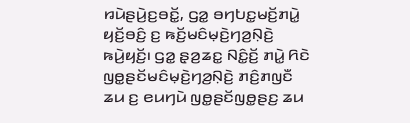ꤙꤣꤧꤔꤣꤧ꤬ꤢ꤬ꤋꤢꤩ꤭, ꤞꤤ꤭ ꤋꤚꤝꤢ꤭ꤗꤢꤩ꤬ꤊꤣꤧ꤭ ꤟꤢꤩ꤬ꤋꤢꤨ꤬ ꤢ꤬ ꤒꤢꤩ꤬ꤗꤢꤨꤗ꤫ꤢꤧ꤬ꤚꤤ꤬ꤡ꤫ꤢꤧ꤬ ꤒꤣꤧ꤬ꤟꤢꤩ꤬꤯ ꤞꤤ꤭ ꤔ꤫ꤤ꤬ꤘꤢ꤭ ꤡꤢꤨ꤭ꤢꤩ꤬ ꤊꤣꤧ꤭ ꤖꤢꤧ ꤜꤥ꤭ꤔꤢꤩꤗꤢꤨꤗ꤫ꤢꤧ꤬ꤚꤤ꤬ꤡ꤫ꤢꤧ꤬ ꤊꤢꤨ꤬ꤊꤜꤢꤪ ꤘꤣ ꤢ꤬ ꤕꤣꤚꤣꤧ ꤜꤥ꤭ꤔꤢꤩꤜꤥ꤭ꤔꤢ꤬ ꤘꤣ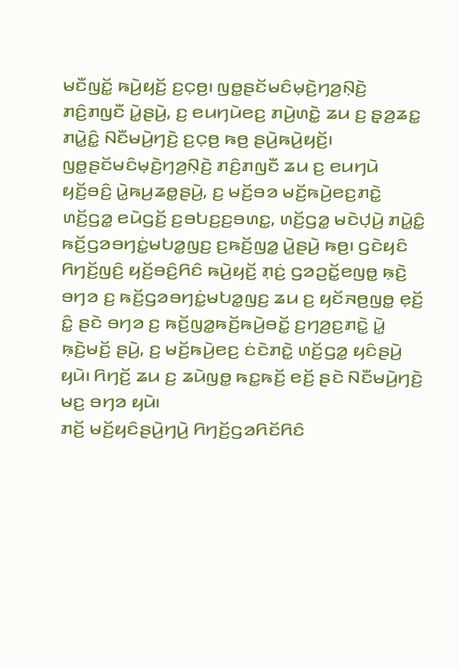ꤗꤢꤪꤜꤢꤩ꤭ ꤒꤣꤧ꤬ꤟꤢꤩ꤬ ꤢ꤬ꤍ꤫ꤥ꤬꤯ ꤜꤥ꤭ꤔꤢꤩꤗꤢꤨꤗ꤫ꤢꤧ꤬ꤚꤤ꤬ꤡ꤫ꤢꤧ꤬ ꤊꤢꤨ꤬ꤊꤜꤢꤪ ꤣꤧ꤭ꤔꤣꤧ꤬, ꤢ꤬ ꤕꤣꤚꤣꤧꤕꤢ꤬ ꤊꤣꤧ꤬ꤛꤢꤧ꤭ ꤘꤣ ꤢ꤬ ꤔ꤫ꤤ꤬ꤘꤢ꤭ ꤊꤣꤧ꤭ꤢꤨ꤭ ꤡꤢꤪꤗꤣꤧ꤬ꤚꤢꤧ꤬ ꤢ꤬ꤍ꤫ꤥ꤬ ꤒꤥ꤬ ꤔꤣꤧ꤬ꤒꤣꤧ꤬ꤟꤢꤩ꤬꤯
ꤜꤥ꤭ꤔꤢꤩꤗꤢꤨꤗ꤫ꤢꤧ꤬ꤚꤤ꤬ꤡ꤫ꤢꤧ꤬ ꤊꤢꤨ꤬ꤊꤜꤢꤪ ꤘꤣ ꤢ꤬ ꤕꤣꤚꤣꤧ ꤟꤢꤩ꤬ꤋꤢꤨ꤬ ꤣꤧ꤭ꤒꤣ꤬ꤘꤥ꤭ꤔꤣꤧ꤬, ꤢ꤬ ꤗꤢꤩ꤬ꤋꤤ ꤗꤢꤩ꤬ꤒꤣꤧ꤬ꤕꤢ꤬ꤊꤢꤧ꤭ ꤛꤢꤩ꤬ꤞꤤ꤭ ꤕꤣꤧꤞꤢꤩ꤬ ꤢ꤬ꤋꤝꤢ꤬ꤢ꤬ꤋꤛꤢ꤭, ꤛꤢꤩ꤬ꤞꤤ꤭ ꤗꤢꤧꤓ꤫ꤣꤧ꤬ ꤊꤣꤧ꤭ꤢꤨ꤭ ꤒꤢꤩ꤬ꤞꤤꤋꤚꤢꤦ꤭ꤗꤝꤤ꤭ꤜꤢ꤬ ꤢ꤬ꤒꤢꤩ꤬ꤜꤤ꤭ ꤣꤧ꤭ꤔꤣꤧ꤬ ꤒꤥ꤬꤯ ꤞꤢꤧꤟꤢꤨ ꤖꤚꤢꤩ꤬ꤜꤢꤨ꤬ ꤟꤢꤩ꤬ꤋꤢꤨ꤬ꤖꤢꤨ ꤒꤣꤧ꤬ꤟꤢꤩ꤬ ꤊ꤫ꤢꤦ꤬ ꤞꤤꤑꤢꤩ꤭ꤕꤜꤥ꤭ ꤒ꤫ꤢꤧ꤬ ꤋꤚꤤ ꤢ꤬ ꤒꤢꤩ꤬ꤞꤤꤋꤚꤢꤦ꤭ꤗꤝꤤ꤭ꤜꤢ꤬ ꤘꤣ ꤢ꤬ ꤟꤢꤩꤏꤥ꤬ꤜꤥ꤭ ꤕ꤫ꤢꤩ꤬ ꤢꤨ꤭ ꤔꤢꤧ ꤋꤚꤤ ꤢ꤬ ꤒꤢꤩ꤬ꤜꤤ꤭ꤒꤢꤩ꤬ꤒꤣꤧ꤬ꤋꤢꤩ꤭ ꤢ꤬ꤚꤤ꤬ꤢ꤬ꤊꤢꤧ꤭ ꤣꤧ꤭ ꤒ꤫ꤢꤧ꤬ꤗꤢꤩ꤬ ꤔꤣꤧ꤬, ꤢ꤬ ꤗꤢꤩ꤬ꤒꤣꤧ꤬ꤕꤢ꤬ ꤢꤦꤢꤧꤊꤢꤧ꤭ ꤛꤢꤩ꤬ꤞꤤ꤭ ꤟꤢꤨꤔꤣꤧ꤬ ꤟꤣꤧ꤯ ꤖꤚꤢꤩ꤬ ꤘꤣ ꤢ꤬ ꤘꤣꤧꤜꤥ꤭ ꤒꤢ꤭ꤒꤢꤩ꤬ ꤕꤢꤩ꤬ ꤔꤢꤧ ꤡꤢꤪꤗꤣꤧ꤬ꤚꤢꤧ꤬ ꤗꤢ꤬ ꤋꤚꤤ ꤟꤣꤧ꤯
ꤊꤢꤩ꤬ ꤗꤢꤩ꤬ꤟꤢꤨꤔꤣꤧ꤬ꤚꤣꤧ꤬ ꤖꤚꤢꤩ꤬ꤞꤤꤖꤢꤩꤖꤢꤨ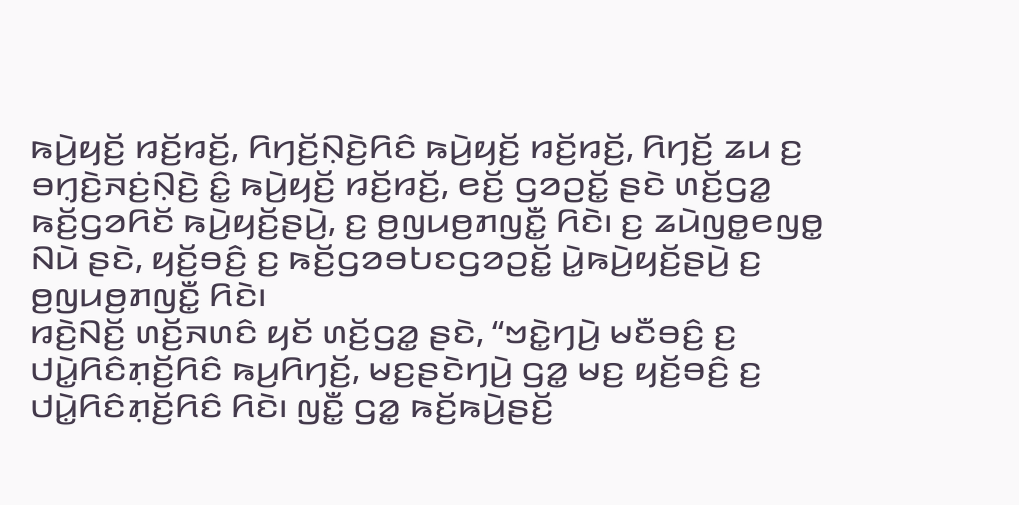ꤒꤣꤧ꤬ꤟꤢꤩ꤬ ꤙꤢꤩ꤬ꤙꤢꤩ꤬, ꤖꤚꤢꤩ꤬ꤡ꤫ꤢꤧ꤬ꤖꤢꤨ ꤒꤣꤧ꤬ꤟꤢꤩ꤬ ꤙꤢꤩ꤬ꤙꤢꤩ꤬, ꤖꤚꤢꤩ꤬ ꤘꤣ ꤢ꤬ ꤋꤚ꤫ꤢꤧ꤬ꤏꤢꤦ꤬ꤡ꤫ꤢꤧ꤬ ꤢꤨ꤭ ꤒꤣꤧ꤬ꤟꤢꤩ꤬ ꤙꤢꤩ꤬ꤙꤢꤩ꤬, ꤕꤢꤩ꤬ ꤞꤤꤑꤢꤩ꤭ ꤔꤢꤧ ꤛꤢꤩ꤬ꤞꤤ꤭ ꤒꤢꤩ꤬ꤞꤤꤖꤢꤩ ꤒꤣꤧ꤬ꤟꤢꤩ꤬ꤔꤣꤧ꤬, ꤢ꤬ ꤥ꤬ꤜꤣꤥ꤬ꤊꤜꤢꤪ꤭ ꤖꤢꤧ꤯ ꤢ꤬ ꤘꤣꤧꤜꤥ꤭ꤕꤜꤥ꤭ ꤡꤣꤧ ꤔꤢꤧ, ꤟꤢꤩ꤬ꤋꤢꤨ꤬ ꤢ꤬ ꤒꤢꤩ꤬ꤞꤤꤋꤝꤢꤞꤤꤑꤢꤩ꤭ ꤣꤧ꤭ꤒꤣꤧ꤬ꤟꤢꤩ꤬ꤔꤣꤧ꤬ ꤢ꤬ ꤥ꤬ꤜꤣꤥ꤬ꤊꤜꤢꤪ꤭ ꤖꤢꤧ꤯
ꤙꤢꤧ꤬ꤡꤢꤩ꤬ ꤛꤢꤩ꤬ꤏꤛꤢꤨ ꤟꤢꤩ ꤛꤢꤩ꤬ꤞꤤ꤭ ꤔꤢꤧ, “ꤠꤢꤧ꤭ꤚꤣꤧ꤬ ꤗꤢꤪꤋꤢꤨ꤬ ꤢ꤬ ꤓꤣꤧ꤭ꤖꤢꤨꤊ꤫ꤢꤩ꤬ꤖꤢꤨ ꤒꤣ꤬ꤖꤚꤢꤩ꤬, ꤗꤢ꤬ꤔꤢꤧꤚꤣꤧ꤬ ꤞꤤ꤭ ꤗꤢ꤬ ꤟꤢꤩ꤬ꤋꤢꤨ꤬ ꤢ꤬ ꤓꤣꤧ꤭ꤖꤢꤨꤊ꤫ꤢꤩ꤬ꤖꤢꤨ ꤖꤢꤧ꤯ ꤜꤢꤪ꤭ ꤞꤤ꤭ ꤒꤢꤩ꤬ꤒꤣꤧ꤬ꤔꤢꤩ꤬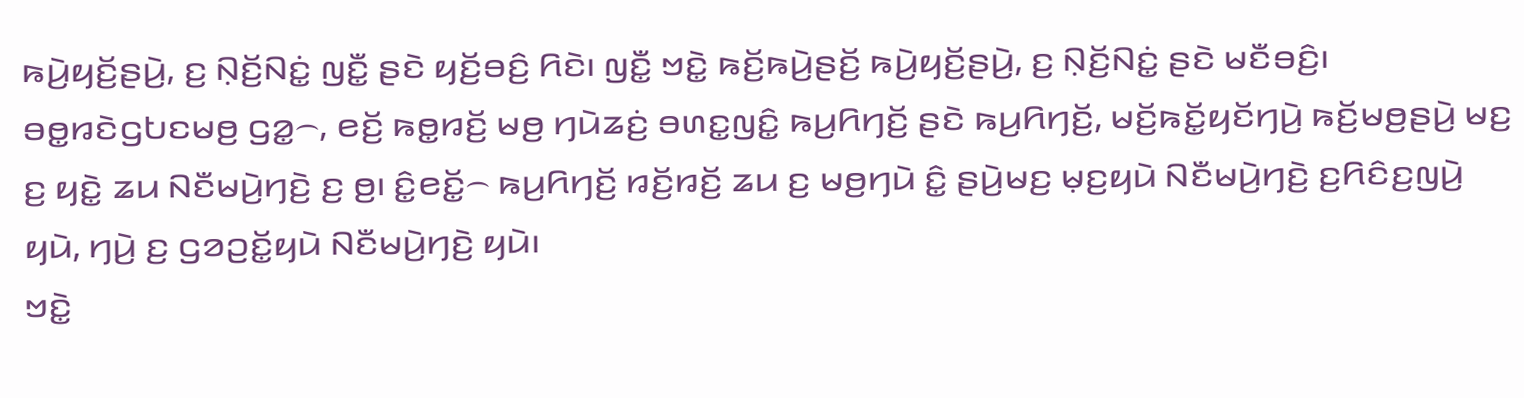ꤒꤣꤧ꤬ꤟꤢꤩ꤬ꤔꤣꤧ꤬, ꤢ꤬ ꤡ꤫ꤢꤩ꤬ꤡꤢꤦ꤭ ꤜꤢꤪ꤭ ꤔꤢꤧ ꤟꤢꤩ꤬ꤋꤢꤨ꤬ ꤖꤢꤧ꤯ ꤜꤢꤪ꤭ ꤠꤢꤧ꤭ ꤒꤢꤩ꤬ꤒꤣꤧ꤬ꤔꤢꤩ꤬ ꤒꤣꤧ꤬ꤟꤢꤩ꤬ꤔꤣꤧ꤬, ꤢ꤬ ꤡ꤫ꤢꤩ꤬ꤡꤢꤦ꤭ ꤔꤢꤧ ꤗꤢꤪꤋꤢꤨ꤬꤯
ꤋꤥ꤭ꤙꤢꤧꤞꤝꤢꤗꤥ꤬ ꤞꤤ꤭꤮, ꤕꤢꤩ꤬ ꤒꤥ꤭ꤙꤢꤩ꤬ ꤗꤥ꤬ ꤚꤣꤧꤘꤢꤦ꤬ ꤋꤛꤢ꤭ꤜꤢꤨ꤭ ꤒꤣ꤬ꤖꤚꤢꤩ꤬ ꤔꤢꤧ ꤒꤣ꤬ꤖꤚꤢꤩ꤬, ꤗꤢꤩ꤬ꤒꤢꤩ꤭ꤟꤢꤩꤚꤣꤧ꤬ ꤒꤢꤩ꤬ꤗꤥ꤬ꤔꤣꤧ꤬ ꤗꤢ꤬ ꤢ꤬ ꤟꤢꤧ꤭ ꤘꤣ ꤡꤢꤪꤗꤣꤧ꤬ꤚꤢꤧ꤬ ꤢ꤬ ꤥ꤬꤯ ꤢꤨ꤭ꤕꤢꤩ꤭꤮ ꤒꤣ꤬ꤖꤚꤢꤩ꤬ ꤙꤢꤩ꤬ꤙꤢꤩ꤬ ꤘꤣ ꤢ꤬ ꤗꤥ꤬ꤚꤣꤧ ꤢꤨ꤭ ꤔꤣꤧ꤬ꤗꤢ꤬ ꤗ꤫ꤢ꤬ꤟꤣꤧ ꤡꤢꤪꤗꤣꤧ꤬ꤚꤢꤧ꤬ ꤢ꤬ꤖꤢꤨꤢ꤬ꤜꤣꤧ꤬ ꤟꤣꤧ, ꤚꤣꤧ꤬ ꤢ꤬ ꤞꤤꤑꤢꤩ꤭ꤟꤣꤧ ꤡꤢꤪꤗꤣꤧ꤬ꤚꤢꤧ꤬ ꤟꤣꤧ꤯
ꤠꤢꤧ꤭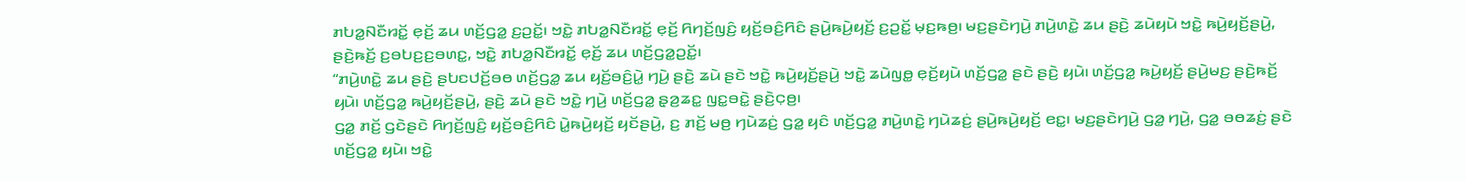ꤊꤝꤤ꤭ꤡꤢꤪꤙꤢꤩ꤭ ꤕ꤫ꤢꤩ꤬ ꤘꤣ ꤛꤢꤩ꤬ꤞꤤ꤭ ꤢ꤬ꤑꤢꤩ꤭꤯ ꤠꤢꤧ꤭ ꤊꤝꤤ꤭ꤡꤢꤪꤙꤢꤩ꤭ ꤕ꤫ꤢꤩ꤬ ꤖꤚꤢꤩ꤬ꤜꤢꤨ꤬ ꤟꤢꤩ꤬ꤋꤢꤨ꤬ꤖꤢꤨ ꤔꤣꤧ꤬ꤒꤣꤧ꤬ꤟꤢꤩ꤬ ꤢ꤬ꤑꤢꤩ꤭ ꤗ꤫ꤢ꤬ꤒꤥ꤬꤯ ꤗꤢ꤬ꤔꤢꤧꤚꤣꤧ꤬ ꤊꤣꤧ꤬ꤛꤢꤧ꤭ ꤘꤣ ꤔꤢꤧ꤬ ꤘꤣꤧꤟꤣꤧ ꤠꤢꤧ꤭ ꤒꤣꤧ꤬ꤟꤢꤩ꤬ꤔꤣꤧ꤬, ꤔꤢꤧ꤬ꤒꤢꤩ꤬ ꤢ꤬ꤋꤝꤢ꤬ꤢ꤬ꤋꤛꤢ꤭, ꤠꤢꤧ꤭ ꤊꤝꤤ꤭ꤡꤢꤪꤙꤢꤩ꤭ ꤕ꤫ꤢꤩ꤬ ꤘꤣ ꤛꤢꤩ꤬ꤞꤤ꤭ꤑꤢꤩ꤭꤯
“ꤊꤣꤧ꤬ꤛꤢꤧ꤭ ꤘꤣ ꤔꤢꤧ꤬ ꤔꤝꤢꤓꤢꤩ꤬ꤋꤥ ꤛꤢꤩ꤬ꤞꤤ꤭ ꤘꤣ ꤟꤢꤩ꤬ꤋꤢꤨ꤬ꤣꤧ꤭ ꤚꤣꤧ꤬ ꤔꤢꤧ꤬ ꤘꤣꤧ ꤔꤢꤧ ꤠꤢꤧ꤭ ꤒꤣꤧ꤬ꤟꤢꤩ꤬ꤔꤣꤧ꤬ ꤠꤢꤧ꤭ ꤘꤣꤧꤜꤥ꤭ ꤕ꤫ꤢꤩ꤬ꤟꤣꤧ ꤛꤢꤩ꤬ꤞꤤ꤭ ꤔꤢꤧ ꤔꤢꤧ꤬ ꤟꤣꤧ꤯ ꤛꤢꤩ꤬ꤞꤤ꤭ ꤒꤣꤧ꤬ꤟꤢꤩ꤬ ꤔꤣꤧ꤬ꤗꤢ꤬ ꤔꤢꤧ꤬ꤒꤢꤩ꤬ ꤟꤣꤧ꤯ ꤛꤢꤩ꤬ꤞꤤ꤭ ꤒꤣꤧ꤬ꤟꤢꤩ꤬ꤔꤣꤧ꤬, ꤔꤢꤧ꤬ ꤘꤣꤧ ꤔꤢꤧ ꤠꤢꤧ꤭ ꤚꤣꤧ꤬ ꤛꤢꤩ꤬ꤞꤤ꤭ ꤔ꤫ꤤ꤬ꤘꤢ꤭ ꤜꤢ꤭ꤋꤢꤧ꤭ ꤔꤢꤧ꤬ꤍ꤫ꤥ꤬꤯
ꤞꤤ꤭ ꤊꤢꤩ꤬ ꤞꤢꤧꤔꤢꤧ ꤖꤚꤢꤩ꤬ꤜꤢꤨ꤬ ꤟꤢꤩ꤬ꤋꤢꤨ꤬ꤖꤢꤨ ꤣꤧ꤭ꤒꤣꤧ꤬ꤟꤢꤩ꤬ ꤟꤢꤩꤔꤣꤧ꤬, ꤢ꤬ ꤊꤢꤩ꤬ ꤗꤥ꤬ ꤚꤣꤧꤘꤢꤦ꤬ ꤞꤤ꤭ ꤟꤢꤨ ꤛꤢꤩ꤬ꤞꤤ꤭ ꤊꤣꤧ꤬ꤛꤢꤧ꤭ ꤚꤣꤧꤘꤢꤦ꤬ ꤔꤣꤧ꤬ꤒꤣꤧ꤬ꤟꤢꤩ꤬ ꤕꤢ꤭꤯ ꤗꤢ꤬ꤔꤢꤧꤚꤣꤧ꤬ ꤞꤤ꤭ ꤚꤣꤧ꤬, ꤞꤤ꤭ ꤋꤥꤘꤢꤦ꤬ ꤔꤢꤧ ꤛꤢꤩ꤬ꤞꤤ꤭ ꤟꤣꤧ꤯ ꤠꤢꤧ꤭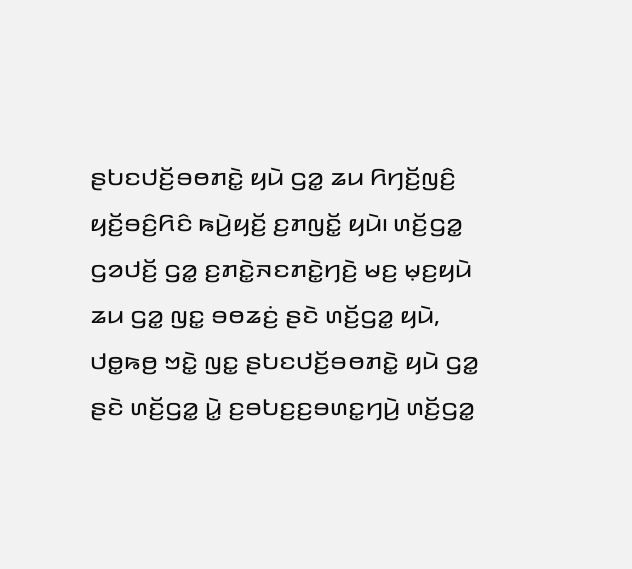ꤔꤝꤢꤓꤢꤩ꤬ꤋꤥꤊꤢꤧ꤭ ꤟꤣꤧ ꤞꤤ꤭ ꤘꤣ ꤖꤚꤢꤩ꤬ꤜꤢꤨ꤬ ꤟꤢꤩ꤬ꤋꤢꤨ꤬ꤖꤢꤨ ꤒꤣꤧ꤬ꤟꤢꤩ꤬ ꤢ꤬ꤊꤜꤢꤩ꤭ ꤟꤣꤧ꤯ ꤛꤢꤩ꤬ꤞꤤ꤭ ꤞꤤꤓꤢꤩ꤬ ꤞꤤ꤭ ꤢ꤬ꤊꤢꤧ꤭ꤏꤢꤊꤢꤧ꤭ꤚꤢꤧ꤬ ꤗꤢ꤬ ꤗ꤫ꤢ꤬ꤟꤣꤧ ꤘꤣ ꤞꤤ꤭ ꤜꤢ꤭ ꤋꤥꤘꤢꤦ꤬ ꤔꤢꤧ ꤛꤢꤩ꤬ꤞꤤ꤭ ꤟꤣꤧ, ꤓꤥ꤭ꤒꤥ꤬ ꤠꤢꤧ꤭ ꤜꤢ꤭ ꤔꤝꤢꤓꤢꤩ꤬ꤋꤥꤊꤢꤧ꤭ ꤟꤣꤧ ꤞꤤ꤭ ꤔꤢꤧ ꤛꤢꤩ꤬ꤞꤤ꤭ ꤣꤧ꤭ ꤢ꤬ꤋꤝꤢ꤬ꤢ꤬ꤋꤛꤢ꤭ꤚꤣꤧ꤬ ꤛꤢꤩ꤬ꤞꤤ꤭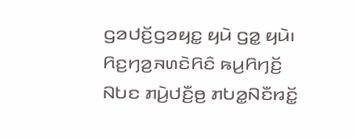ꤞꤤꤓꤢꤩ꤬ꤞꤤꤟꤢ꤭ ꤟꤣꤧ ꤞꤤ꤭ ꤟꤣꤧ꤯
ꤖꤢ꤬ꤚꤤ꤬ꤏꤛꤢꤧꤖꤢꤨ ꤒꤣ꤬ꤖꤚꤢꤩ꤬ ꤡꤝꤢ ꤊꤣꤧ꤬ꤓꤢꤪ꤬ꤥ꤬ ꤊꤝꤤ꤭ꤡꤢꤪꤙꤢꤩ꤭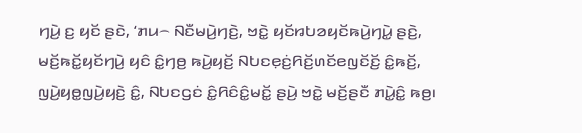ꤚꤣꤧ꤬ ꤢ꤬ ꤟꤢꤩ ꤔꤢꤧ, ‘ꤊꤣ꤮ ꤡꤢꤪꤗꤣꤧ꤬ꤚꤢꤧ꤬, ꤠꤢꤧ꤭ ꤟꤢꤩꤙꤝꤤꤟꤢꤩꤒꤣꤧ꤬ꤚꤣꤧ꤭ ꤔꤢꤧ꤬, ꤗꤢꤩ꤬ꤒꤢꤩ꤭ꤟꤢꤩꤚꤣꤧ꤬ ꤟꤢꤨ ꤢꤨ꤭ꤚꤥ꤬ ꤒꤣꤧ꤬ꤟꤢꤩ꤬ ꤡꤝꤢꤕ꤫ꤢꤦ꤬ꤖꤢꤩ꤬ꤛꤢꤩꤕꤜꤢꤩꤢꤩ꤬ ꤢꤨ꤭ꤒꤢꤩ꤬, ꤜꤣꤧ꤬ꤟꤥ꤭ꤜꤣꤧ꤬ꤟꤢꤧ꤬ ꤢꤨ꤭, ꤡꤝꤢꤞꤢꤦ ꤢꤨ꤭ꤖꤢꤨꤢꤨ꤭ꤗꤢꤩ꤭ ꤔꤣꤧ꤬ ꤠꤢꤧ꤭ ꤗꤢꤩ꤬ꤔꤢꤪ ꤊꤣꤧ꤭ꤢꤨ꤭ ꤒꤥ꤬꤯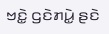ꤠꤢꤧ꤭ ꤞꤢꤧꤊꤣꤧ꤭ ꤔꤢꤧ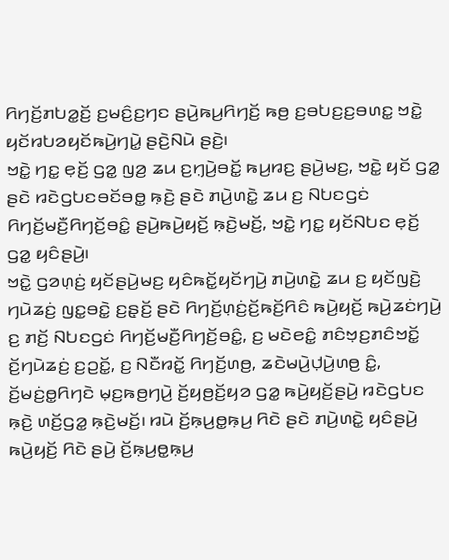ꤖꤚꤢꤩ꤬ꤊꤝꤤ꤭ꤢꤩ꤬ ꤢ꤬ꤗꤢꤨ꤬ꤢ꤬ꤚꤢ ꤔꤣꤧ꤬ꤒꤣ꤬ꤖꤚꤢꤩ꤬ ꤒꤥ꤬ ꤢ꤬ꤋꤝꤢ꤬ꤢ꤬ꤋꤛꤢ꤭ ꤠꤢꤧ꤭ ꤟꤢꤩꤙꤝꤤꤟꤢꤩꤒꤣꤧ꤬ꤚꤣꤧ꤭ ꤔꤢꤧ꤬ꤡꤣꤧ ꤔꤢꤧ꤬꤯
ꤠꤢꤧ꤭ ꤚꤢ꤭ ꤕ꤫ꤢꤩ꤬ ꤞꤤ꤭ ꤜꤤ꤬ ꤘꤣ ꤢ꤬ꤚ꤫ꤣꤧ꤬ꤋꤢꤩ꤭ ꤒꤣ꤬ꤙꤢ꤬ ꤔꤣꤧ꤬ꤗꤢ꤬, ꤠꤢꤧ꤭ ꤟꤢꤩ ꤞꤤ꤭ ꤔꤢꤧ ꤙꤢꤧꤞꤝꤢꤋꤢꤩꤋꤥ꤭ ꤒ꤫ꤢꤧ꤬ ꤔꤢꤧ ꤊꤣꤧ꤬ꤛꤢꤧ꤭ ꤘꤣ ꤢ꤬ ꤡꤝꤢꤞꤢꤦ ꤖꤚꤢꤩ꤬ꤗꤢꤪ꤬ꤖꤚꤢꤩ꤬ꤋꤢꤨ꤭ ꤔꤣꤧ꤬ꤒꤣꤧ꤬ꤟꤢꤩ꤬ ꤒ꤫ꤢꤧ꤬ꤗꤢꤩ꤬, ꤠꤢꤧ꤭ ꤚꤢ꤭ ꤟꤢꤩꤡꤝꤢ ꤕ꤫ꤢꤩ꤬ ꤞꤤ꤭ ꤟꤢꤨꤔꤣꤧ꤬꤯
ꤠꤢꤧ꤭ ꤞꤤꤛ꤫ꤢꤦ꤬ ꤟꤢꤩꤔꤣꤧ꤬ꤗꤢ꤬ ꤟꤢꤨꤒꤢꤩ꤭ꤟꤢꤩꤚꤣꤧ꤬ ꤊꤣꤧ꤬ꤛꤢꤧ꤭ ꤘꤣ ꤢ꤬ ꤟꤢꤩꤜꤢꤧ꤬ ꤚꤣꤧꤘꤢꤦ꤬ ꤜꤢ꤭ꤋꤢꤧ꤭ ꤢ꤬ꤔ꤫ꤢꤩ꤬ ꤔꤢꤧ ꤖꤚꤢꤩ꤬ꤛ꤫ꤢꤦ꤬ꤢꤩ꤬ꤒꤢꤩ꤬ꤖꤢꤨ ꤒꤣꤧ꤬ꤟꤢꤩ꤬ ꤒꤣꤧ꤬ꤘꤢꤦꤚꤣꤧ꤬ ꤢ꤬ ꤊꤢꤩ꤬ ꤡꤝꤢꤞꤢꤦ ꤖꤚꤢꤩ꤬ꤗꤢꤪ꤬ꤖꤚꤢꤩ꤬ꤋꤢꤨ꤭, ꤢ꤬ ꤗꤢꤧꤕꤢꤨ꤭ ꤊꤢꤨꤠ꤫ꤢ꤬ꤊꤢꤨꤠꤢꤩ꤭ ꤢꤩ꤬ꤚꤣꤧꤘꤢꤦ꤬ ꤢ꤬ꤑꤢꤩ꤭, ꤢ꤬ ꤡꤢꤪꤙꤢꤩ꤭ ꤖꤚꤢꤩ꤬ꤛꤥ꤬, ꤘꤢꤧꤗꤣꤧ꤬ꤓ꤫ꤣꤧ꤬ꤛꤥ꤬ ꤢꤨ꤭, ꤢꤩ꤬ꤗꤢꤦ꤬ꤥ꤭ꤖꤚꤢꤧ ꤗ꤫ꤢ꤬ꤒꤥ꤬ꤚꤣꤧ꤬ ꤢꤩ꤬ꤟꤥ꤬ꤢꤩ꤬ꤟꤤ ꤞꤤ꤭ ꤒꤣꤧ꤬ꤟꤢꤩ꤬ꤔꤣꤧ꤬ ꤙꤢꤧꤞꤝꤢ ꤒ꤫ꤢꤧ꤬ ꤛꤢꤩ꤬ꤞꤤ꤭ ꤒ꤫ꤢꤧ꤬ꤗꤢꤩ꤬꤯ ꤙꤣꤧ ꤢꤩ꤬ꤒ꤫ꤣ꤬ꤥ꤭ꤒ꤫ꤣ꤬ ꤖꤢꤧ ꤔꤢꤧ ꤊꤣꤧ꤬ꤛꤢꤧ꤭ ꤟꤢꤨꤔꤣꤧ꤬ ꤒꤣꤧ꤬ꤟꤢꤩ꤬ ꤖꤢꤧ ꤔꤣꤧ꤬ ꤢꤩ꤬ꤒ꤫ꤣ꤬ꤥ꤭ꤒ꤫ꤣ꤬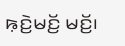ꤒ꤫ꤢꤧ꤬ꤗꤢꤩ꤬ ꤗꤢꤩ꤬꤯